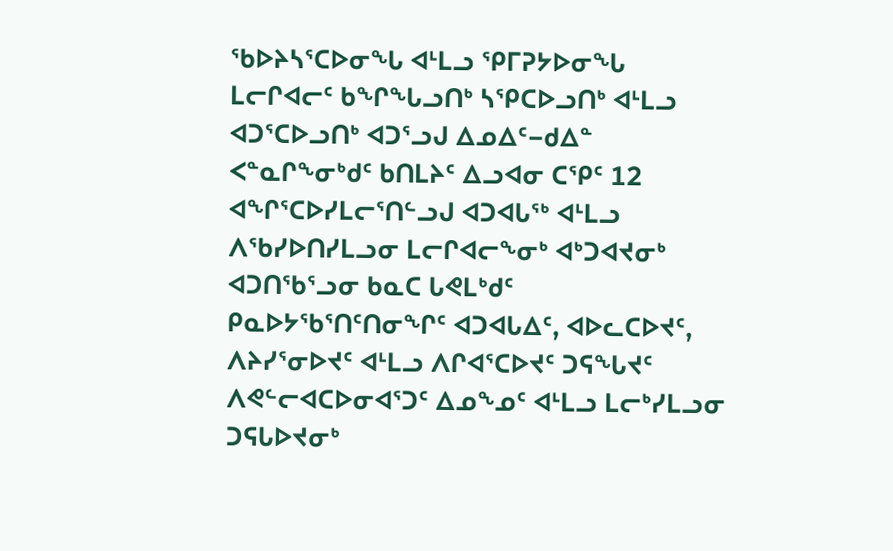ᖃᐅᔨᓴᕐᑕᐅᓂᖓ ᐊᒻᒪᓗ ᕿᒥᕈᔭᐅᓂᖓ ᒪᓕᒋᐊᓕᑦ ᑲᖏᖓᓗᑎᒃ ᓴᕿᑕᐅᓗᑎᒃ ᐊᒻᒪᓗ ᐊᑐᕐᑕᐅᓗᑎᒃ ᐊᑐᕐᓗᒍ ᐃᓄᐃᑦ−ᑯᐃᓐ ᐸᓐᓇᒋᖕᓂᒃᑯᑦ ᑲᑎᒪᔨᑦ ᐃᓗᐊᓂ ᑕᕿᑦ 12 ᐊᖏᕐᑕᐅᓯᒪᓕᕐᑎᓪᓗᒍ ᐊᑐᐊᒐᖅ ᐊᒻᒪᓗ ᐱᖃᓯᐅᑎᓯᒪᓗᓂ ᒪᓕᒋᐊᓕᖕᓂᒃ ᐊᒃᑐᐊᔪᓂᒃ ᐊᑐᑎᖃᕐᓗᓂ ᑲᓇᑕ ᒐᕙᒪᒃᑯᑦ ᑭᓇᐅᔭᖃᕐᑎᑦᑎᓂᖏᑦ ᐊᑐᐊᒐᐃᑦ, ᐊᐅᓚᑕᐅᔪᑦ, ᐱᔨᓯᕐᓂᐅᔪᑦ ᐊᒻᒪᓗ ᐱᒋᐊᕐᑕᐅᔪᑦ ᑐᕋᖓᔪᑦ ᐱᕙᓪᓕᐊᑕᐅᓂᐊᕐᑐᑦ ᐃᓄᖕᓄᑦ ᐊᒻᒪᓗ ᒪᓕᒃᓯᒪᓗᓂ ᑐᕋᒐᐅᔪᓂᒃ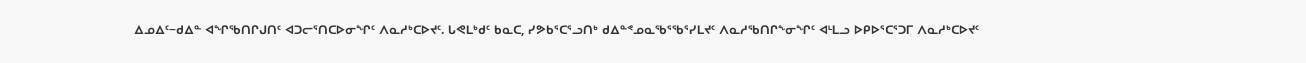ᐃᓄᐃᑦ−ᑯᐃᓐ ᐊᖏᖃᑎᒋᒍᑎᑦ ᐊᑐᓕᕐᑎᑕᐅᓂᖏᑦ ᐱᓇᓱᒃᑕᐅᔪᑦ. ᒐᕙᒪᒃᑯᑦ ᑲᓇᑕ, ᓯᕗᑲᕐᑕᕐᓗᑎᒃ ᑯᐃᓐᕝᓄᓇᖃᕐᖃᕐᓯᒪᔪᑦ ᐱᓇᓱᖃᑎᒋᖕᓂᖏᑦ ᐊᒻᒪᓗ ᐅᑭᐅᕐᑕᕐᑐᒥ ᐱᓇᓱᒃᑕᐅᔪᑦ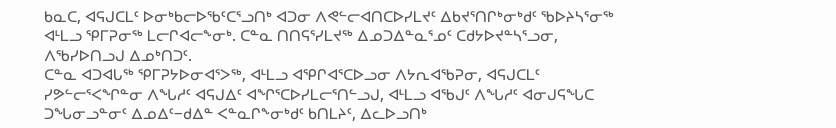ᑲᓇᑕ, ᐊᕋᒍᑕᒪᑦ ᐅᓂᒃᑲᓕᐅᖃᑦᑕᕐᓗᑎᒃ ᐊᑐᓂ ᐱᕙᓪᓕᐊᑎᑕᐅᓯᒪᔪᑦ ᐃᑲᔪᕐᑎᒋᒃᓂᒃᑯᑦ ᖃᐅᔨᓴᕐᓂᖅ ᐊᒻᒪᓗ ᕿᒥᕈᓂᖅ ᒪᓕᒋᐊᓕᖕᓂᒃ. ᑕᓐᓇ ᑎᑎᕋᕐᓯᒪᔪᖅ ᐃᓄᑐᐃᓐᓇᕐᓄᑦ ᑕᑯᔭᐅᔪᓐᓴᕐᓗᓂ, ᐱᖃᓯᐅᑎᓗᒍ ᐃᓄᒃᑎᑐᑦ.
ᑕᓐᓇ ᐊᑐᐊᒐᖅ ᕿᒥᕈᔭᐅᓂᐊᕐᐳᖅ, ᐊᒻᒪᓗ ᐊᕿᒋᐊᕐᑕᐅᓗᓂ ᐱᔭᕆᐊᖃᕈᓂ, ᐊᕋᒍᑕᒪᑦ ᓯᕗᓪᓕᕐᐸᖏᓐᓂ ᐱᖓᓱᑦ ᐊᕋᒍᐃᑦ ᐊᖏᕐᑕᐅᓯᒪᓕᕐᑎᓪᓗᒍ, ᐊᒻᒪᓗ ᐊᖃᒍᑦ ᐱᖓᓱᑦ ᐊᓂᒍᕋᖓᑕ ᑐᖓᓂᓗᓐᓂᑦ ᐃᓄᐃᑦ−ᑯᐃᓐ ᐸᓐᓇᒋᖕᓂᒃᑯᑦ ᑲᑎᒪᔨᑦ, ᐃᓚᐅᓗᑎᒃ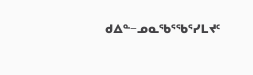ᑯᐃᓐ−ᓄᓇᖃᕐᖃᕐᓯᒪᔪᑦ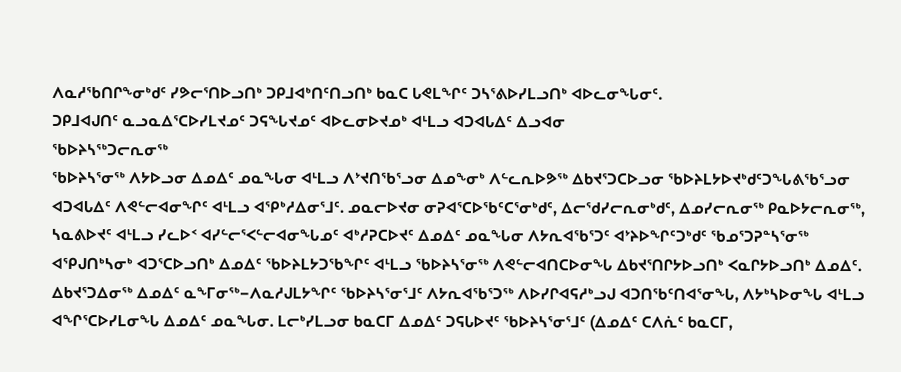ᐱᓇᓱᖃᑎᒋᖕᓂᒃᑯᑦ ᓯᕗᓕᕐᑎᐅᓗᑎᒃ ᑐᑭᒧᐊᒃᑎᑦᑎᓗᑎᒃ ᑲᓇᑕ ᒐᕙᒪᖏᑦ ᑐᓴᕐᕕᐅᓯᒪᓗᑎᒃ ᐊᐅᓚᓂᖓᓂᑦ.
ᑐᑭᒧᐊᒍᑎᑦ ᓇᓗᓇᐃᕐᑕᐅᓯᒪᔪᓄᑦ ᑐᕋᖓᔪᓄᑦ ᐊᐅᓚᓂᐅᔪᓄᒃ ᐊᒻᒪᓗ ᐊᑐᐊᒐᐃᑦ ᐃᓗᐊᓂ
ᖃᐅᔨᓴᖅᑐᓕᕆᓂᖅ
ᖃᐅᔨᓴᕐᓂᖅ ᐱᔭᐅᓗᓂ ᐃᓄᐃᑦ ᓄᓇᖓᓂ ᐊᒻᒪᓗ ᐱᔾᔪᑎᖃᕐᓗᓂ ᐃᓄᖕᓂᒃ ᐱᓪᓚᕆᐅᕗᖅ ᐃᑲᔪᕐᑐᑕᐅᓗᓂ ᖃᐅᔨᒪᔭᐅᔪᒃᑯᑦᑐᖓᕕᖃᕐᓗᓂ ᐊᑐᐊᒐᐃᑦ ᐱᕙᓪᓕᐊᓂᖏᑦ ᐊᒻᒪᓗ ᐊᕿᒃᓱᐃᓂᕐᒧᑦ. ᓄᓇᓕᐅᔪᓂ ᓂᕈᐊᕐᑕᐅᖃᑦᑕᕐᓂᒃᑯᑦ, ᐃᓕᖁᓯᓕᕆᓂᒃᑯᑦ, ᐃᓄᓯᓕᕆᓂᖅ ᑭᓇᐅᔭᓕᕆᓂᖅ, ᓴᓇᕕᐅᔪᑦ ᐊᒻᒪᓗ ᓯᓚᐅᑉ ᐊᓯᓪᓕᕐᐸᓪᓕᐊᓂᖓᓄᑦ ᐊᒃᓱᕈᑕᐅᔪᑦ ᐃᓄᐃᑦ ᓄᓇᖓᓂ ᐱᔭᕆᐊᖃᕐᑐᑦ ᐊᔾᔨᐅᖏᑦᑐᒃᑯᑦ ᖃᓄᕐᑐᕈᓐᓴᕐᓂᖅ ᐊᕿᒍᑎᒃᓴᓂᒃ ᐊᑐᕐᑕᐅᓗᑎᒃ ᐃᓄᐃᑦ ᖃᐅᔨᒪᔭᑐᖃᖏᑦ ᐊᒻᒪᓗ ᖃᐅᔨᓴᕐᓂᖅ ᐱᕙᓪᓕᐊᑎᑕᐅᓂᖓ ᐃᑲᔪᕐᑎᒋᔭᐅᓗᑎᒃ ᐸᓇᒋᔭᐅᓗᑎᒃ ᐃᓄᐃᑦ. ᐃᑲᔪᕐᑐᐃᓂᖅ ᐃᓄᐃᑦ ᓇᖕᒥᓂᖅ−ᐱᓇᓱᒍᒪᔭᖏᑦ ᖃᐅᔨᓴᕐᓂᕐᒧᑦ ᐱᔭᕆᐊᖃᕐᑐᖅ ᐱᐅᓯᒋᐊᕋᓱᒃᓗᒍ ᐊᑐᑎᖃᑦᑎᐊᕐᓂᖓ, ᐱᔭᒃᓴᐅᓂᖓ ᐊᒻᒪᓗ ᐊᖏᕐᑕᐅᓯᒪᓂᖓ ᐃᓄᐃᑦ ᓄᓇᖓᓂ. ᒪᓕᒃᓯᒪᓗᓂ ᑲᓇᑕᒥ ᐃᓄᐃᑦ ᑐᕋᒐᐅᔪᑦ ᖃᐅᔨᓴᕐᓂᕐᒧᑦ (ᐃᓄᐃᑦ ᑕᐱᕇᑦ ᑲᓇᑕᒥ,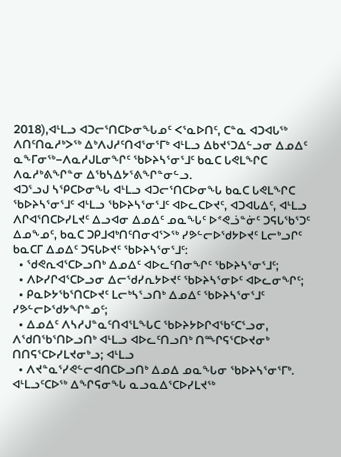2018),ᐊᒻᒪᓗ ᐊᑐᓕᕐᑎᑕᐅᓂᖓᓄᑦ ᐸᕐᓇᐅᑎᑦ, ᑕᓐᓇ ᐊᑐᐊᒐᖅ ᐱᑎᑦᑎᓇᓱᒃᐳᖅ ᐃᒃᐱᒍᓱᑦᑎᐊᕐᓂᕐᒥᒃ ᐊᒻᒪᓗ ᐃᑲᔪᕐᑐᐃᓪᓗᓂ ᐃᓄᐃᑦ ᓇᖕᒥᓂᖅ−ᐱᓇᓱᒍᒪᓂᖏᑦ ᖃᐅᔨᓴᕐᓂᕐᒧᑦ ᑲᓇᑕ ᒐᕙᒪᖏᑕ ᐱᓇᓱᒃᕕᖏᓐᓂ ᐃᖃᓴᐃᔭᕐᕕᖏᓐᓂᓪᓗ.
ᐊᑐᕐᓗᒍ ᓴᕿᑕᐅᓂᖓ ᐊᒻᒪᓗ ᐊᑐᓕᕐᑎᑕᐅᓂᖓ ᑲᓇᑕ ᒐᕙᒪᖏᑕ ᖃᐅᔨᓴᕐᓂᕐᒧᑦ ᐊᒻᒪᓗ ᖃᐅᔨᓴᕐᓂᕐᒧᑦ ᐊᐅᓚᑕᐅᔪᑦ, ᐊᑐᐊᒐᐃᑦ, ᐊᒻᒪᓗ ᐱᒋᐊᕐᑎᑕᐅᓯᒪᔪᑦ ᐃᓗᐊᓂ ᐃᓄᐃᑦ ᓄᓇᖓᑦ ᐅᕝᕙᓘᓐᓃᑦ ᑐᕋᒐᖃᕐᑐᑦ ᐃᓄᖕᓄᑦ, ᑲᓇᑕ ᑐᑭᒧᐊᒃᑎᑦᑎᓂᐊᕐᐳᖅ ᓯᕗᓪᓕᐅᖁᔭᐅᔪᑦ ᒪᓕᒃᓗᒋᑦ ᑲᓇᑕᒥ ᐃᓄᐃᑦ ᑐᕋᒐᐅᔪᑦ ᖃᐅᔨᓴᕐᓂᕐᒧᑦ:
  • ᖁᕙᕆᐊᕐᑕᐅᓗᑎᒃ ᐃᓄᐃᑦ ᐊᐅᓚᑦᑎᓂᖏᑦ ᖃᐅᔨᓴᕐᓂᕐᒧᑦ;
  • ᐱᐅᓯᒋᐊᕐᑕᐅᓗᓂ ᐃᓕᖁᓯᕆᔭᐅᔪᑦ ᖃᐅᔨᓴᕐᓂᐅᑦ ᐊᐅᓚᓂᖏᑦ;
  • ᑭᓇᐅᔭᖃᕐᑎᑕᐅᔪᑦ ᒪᓕᒃᓴᕐᓗᑎᒃ ᐃᓄᐃᑦ ᖃᐅᔨᓴᕐᓂᕐᒧᑦ ᓯᕗᓪᓕᐅᖁᔭᖏᓐᓄᑦ;
  • ᐃᓄᐃᑦ ᐱᓴᓱᒍᓐᓇᑦᑎᐊᕐᒪᖓᑕ ᖃᐅᔨᔭᐅᒋᐊᖃᑦᑕᕐᓗᓂ, ᐱᖁᑎᖃᕐᑎᐅᓗᑎᒃ ᐊᒻᒪᓗ ᐊᐅᓚᑦᑎᓗᑎᒃ ᑎᙱᕋᕐᑕᐅᔪᓂᒃ ᑎᑎᕋᕐᑕᐅᓯᒪᔪᓂᒃᓗ; ᐊᒻᒪᓗ
  • ᐱᔪᓐᓇᕐᓯᕙᓪᓕᐊᑎᑕᐅᓗᑎᒃ ᐃᓄᐃ ᓄᓇᖓᓂ ᖃᐅᔨᓴᕐᓂᕐᒥᒃ.
ᐊᒻᒪᓗᑦᑕᐅᖅ ᐃᖏᕋᓂᖓ ᓇᓗᓇᐃᕐᑕᐅᓯᒪᔪᖅ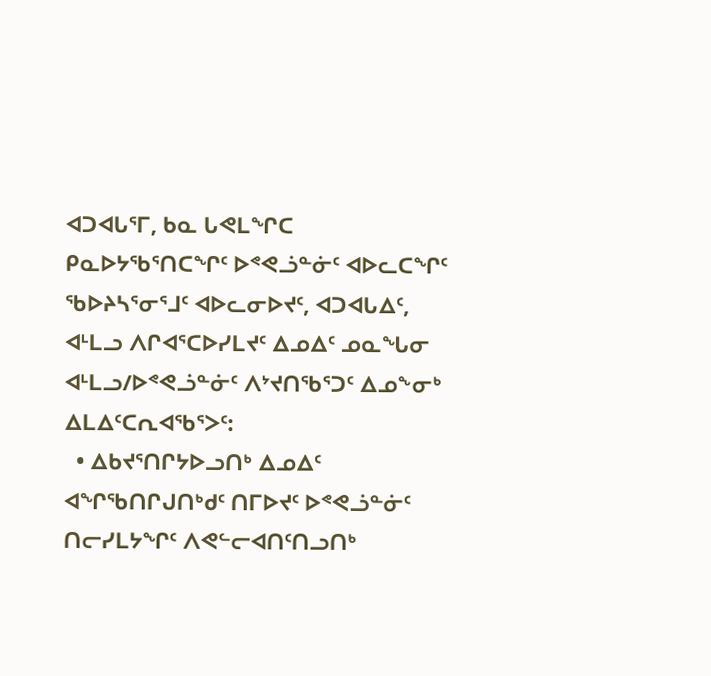ᐊᑐᐊᒐᕐᒥ, ᑲᓇ ᒐᕙᒪᖏᑕ ᑭᓇᐅᔭᖃᕐᑎᑕᖏᑦ ᐅᕝᕙᓘᓐᓃᑦ ᐊᐅᓚᑕᖏᑦ ᖃᐅᔨᓴᕐᓂᕐᒧᑦ ᐊᐅᓚᓂᐅᔪᑦ, ᐊᑐᐊᒐᐃᑦ, ᐊᒻᒪᓗ ᐱᒋᐊᕐᑕᐅᓯᒪᔪᑦ ᐃᓄᐃᑦ ᓄᓇᖓᓂ ᐊᒻᒪᓗ/ᐅᕝᕙᓘᓐᓃᑦ ᐱᔾᔪᑎᖃᕐᑐᑦ ᐃᓄᖕᓂᒃ ᐃᒪᐃᑦᑕᕆᐊᖃᕐᐳᑦ:
  • ᐃᑲᔪᕐᑎᒋᔭᐅᓗᑎᒃ ᐃᓄᐃᑦ ᐊᖏᖃᑎᒋᒍᑎᒃᑯᑦ ᑎᒥᐅᔪᑦ ᐅᕝᕙᓘᓐᓃᑦ ᑎᓕᓯᒪᔭᖏᑦ ᐱᕙᓪᓕᐊᑎᑦᑎᓗᑎᒃ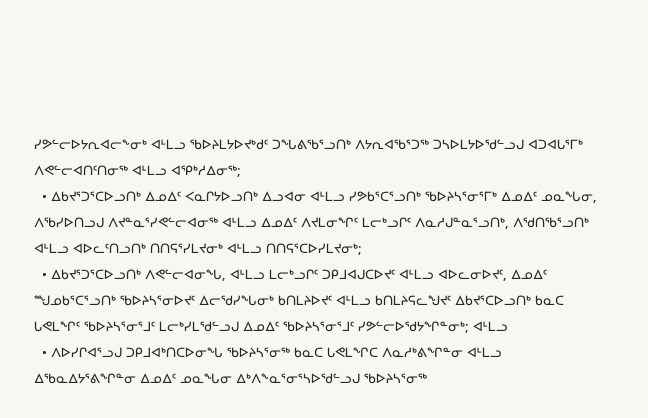ᓯᕗᓪᓕᐅᔭᕆᐊᓕᖕᓂᒃ ᐊᒻᒪᓗ ᖃᐅᔨᒪᔭᐅᔪᒃᑯᑦ ᑐᖓᕕᖃᕐᓗᑎᒃ ᐱᔭᕆᐊᖃᕐᑐᖅ ᑐᓴᐅᒪᔭᐅᖁᓪᓗᒍ ᐊᑐᐊᒐᕐᒥᒃ ᐱᕙᓪᓕᐊᑎᑦᑎᓂᖅ ᐊᒻᒪᓗ ᐊᕿᒃᓱᐃᓂᖅ;
  • ᐃᑲᔪᕐᑐᕐᑕᐅᓗᑎᒃ ᐃᓄᐃᑦ ᐸᓇᒋᔭᐅᓗᑎᒃ ᐃᓗᐊᓂ ᐊᒻᒪᓗ ᓯᕗᑲᕐᑕᕐᓗᑎᒃ ᖃᐅᔨᓴᕐᓂᕐᒥᒃ ᐃᓄᐃᑦ ᓄᓇᖓᓂ, ᐱᖃᓯᐅᑎᓗᒍ ᐱᔪᓐᓇᕐᓯᕙᓪᓕᐊᓂᖅ ᐊᒻᒪᓗ ᐃᓄᐃᑦ ᐱᔪᒪᓂᖏᑦ ᒪᓕᒃᓗᒋᑦ ᐱᓇᓱᒍᓐᓇᕐᓗᑎᒃ, ᐱᖁᑎᖃᕐᓗᑎᒃ ᐊᒻᒪᓗ ᐊᐅᓚᑦᑎᓗᑎᒃ ᑎᑎᕋᕐᓯᒪᔪᓂᒃ ᐊᒻᒪᓗ ᑎᑎᕋᕐᑕᐅᓯᒪᔪᓂᒃ;
  • ᐃᑲᔪᕐᑐᕐᑕᐅᓗᑎᒃ ᐱᕙᓪᓕᐊᓂᖓ, ᐊᒻᒪᓗ ᒪᓕᒃᓗᒋᑦ ᑐᑭᒧᐊᒍᑕᐅᔪᑦ ᐊᒻᒪᓗ ᐊᐅᓚᓂᐅᔪᑦ, ᐃᓄᐃᑦ ᙳᓄᑲᕐᑕᕐᓗᑎᒃ ᖃᐅᔨᓴᕐᓂᐅᔪᑦ ᐃᓕᖁᓯᖓᓂᒃ ᑲᑎᒪᔨᐅᔪᑦ ᐊᒻᒪᓗ ᑲᑎᒪᔨᕋᓚᖑᔪᑦ ᐃᑲᔪᕐᑕᐅᓗᑎᒃ ᑲᓇᑕ ᒐᕙᒪᖏᑦ ᖃᐅᔨᓴᕐᓂᕐᒧᑦ ᒪᓕᒃᓯᒪᖁᓪᓗᒍ ᐃᓄᐃᑦ ᖃᐅᔨᓴᕐᓂᕐᒧᑦ ᓯᕗᓪᓕᐅᖁᔭᖏᓐᓂᒃ; ᐊᒻᒪᓗ
  • ᐱᐅᓯᒋᐊᕐᓗᒍ ᑐᑭᒧᐊᒃᑎᑕᐅᓂᖓ ᖃᐅᔨᓴᕐᓂᖅ ᑲᓇᑕ ᒐᕙᒪᖏᑕ ᐱᓇᓱᒃᕕᖏᓐᓂ ᐊᒻᒪᓗ ᐃᖃᓇᐃᔭᕐᕕᖏᓐᓂ ᐃᓄᐃᑦ ᓄᓇᖓᓂ ᐃᒃᐱᖕᓇᕐᓂᕐᓴᐅᖁᓪᓗᒍ ᖃᐅᔨᓴᕐᓂᖅ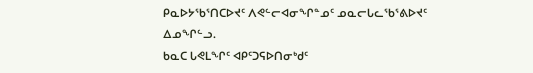ᑭᓇᐅᔭᖃᕐᑎᑕᐅᔪᑦ ᐱᕙᓪᓕᐊᓂᖏᓐᓄᑦ ᓄᓇᓕᒐᓚᖃᕐᕕᐅᔪᑦ ᐃᓄᖏᓪᓗ.
ᑲᓇᑕ ᒐᕙᒪᖏᑦ ᐊᑭᑦᑐᕋᐅᑎᓂᒃᑯᑦ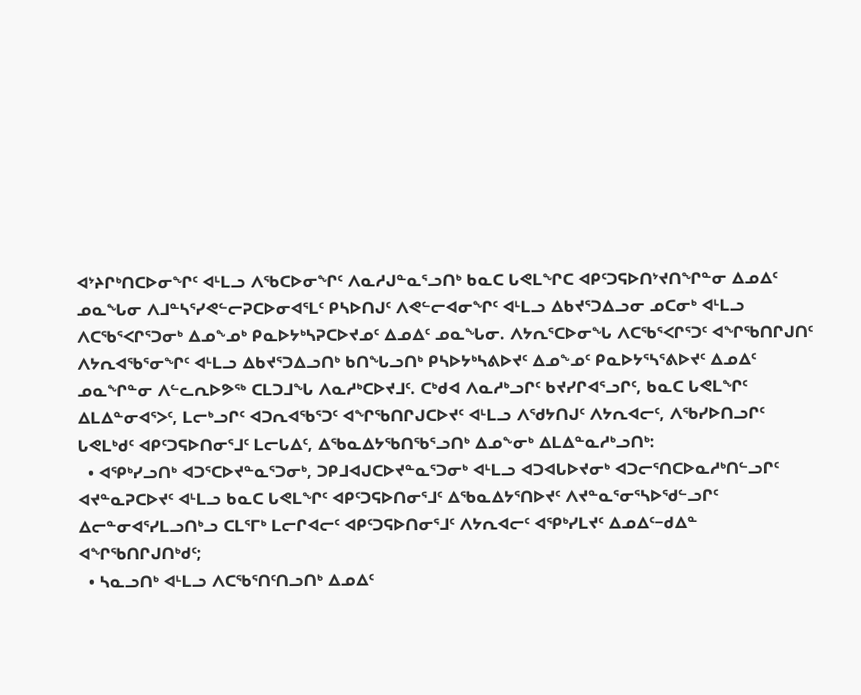ᐊᔾᔨᒋᒃᑎᑕᐅᓂᖏᑦ ᐊᒻᒪᓗ ᐱᖃᑕᐅᓂᖏᑦ ᐱᓇᓱᒍᓐᓇᕐᓗᑎᒃ ᑲᓇᑕ ᒐᕙᒪᖏᑕ ᐊᑭᑦᑐᕋᐅᑎᔾᔪᑎᖏᓐᓂ ᐃᓄᐃᑦ ᓄᓇᖓᓂ ᐱᒧᓐᓴᕐᓯᕙᓪᓕᕈᑕᐅᓂᐊᕐᒪᑦ ᑭᓴᐅᑎᒍᑦ ᐱᕙᓪᓕᐊᓂᖏᑦ ᐊᒻᒪᓗ ᐃᑲᔪᕐᑐᐃᓗᓂ ᓄᑕᓂᒃ ᐊᒻᒪᓗ ᐱᑕᖃᕐᐸᒋᕐᑐᓂᒃ ᐃᓄᖕᓄᒃ ᑭᓇᐅᔭᒃᓴᕈᑕᐅᔪᓄᑦ ᐃᓄᐃᑦ ᓄᓇᖓᓂ. ᐱᔭᕆᕐᑕᐅᓂᖓ ᐱᑕᖃᕐᐸᒋᕐᑐᑦ ᐊᖏᖃᑎᒋᒍᑎᑦ ᐱᔭᕆᐊᖃᕐᓂᖏᑦ ᐊᒻᒪᓗ ᐃᑲᔪᕐᑐᐃᓗᑎᒃ ᑲᑎᖓᓗᑎᒃ ᑭᓴᐅᔭᒃᓴᕕᐅᔪᑦ ᐃᓄᖕᓄᑦ ᑭᓇᐅᔭᕐᓴᕐᕕᐅᔪᑦ ᐃᓄᐃᑦ ᓄᓇᖏᓐᓂ ᐱᓪᓚᕆᐅᕗᖅ ᑕᒪᑐᒧᖓ ᐱᓇᓱᒃᑕᐅᔪᒧᑦ. ᑕᒃᑯᐊ ᐱᓇᓱᒃᓗᒋᑦ ᑲᔪᓯᒋᐊᕐᓗᒋᑦ, ᑲᓇᑕ ᒐᕙᒪᖏᑦ ᐃᒪᐃᓐᓂᐊᕐᐳᑦ, ᒪᓕᒃᓗᒋᑦ ᐊᑐᕆᐊᖃᕐᑐᑦ ᐊᖏᖃᑎᒋᒍᑕᐅᔪᑦ ᐊᒻᒪᓗ ᐱᖁᔭᑎᒍᑦ ᐱᔭᕆᐊᓕᑦ, ᐱᖃᓯᐅᑎᓗᒋᑦ ᒐᕙᒪᒃᑯᑦ ᐊᑭᑦᑐᕋᐅᑎᓂᕐᒧᑦ ᒪᓕᒐᐃᑦ, ᐃᖃᓇᐃᔭᖃᑎᖃᕐᓗᑎᒃ ᐃᓄᖕᓂᒃ ᐃᒪᐃᓐᓇᓱᒃᓗᑎᒃ:
  • ᐊᕿᒃᓯᓗᑎᒃ ᐊᑐᕐᑕᐅᔪᓐᓇᕐᑐᓂᒃ, ᑐᑭᒧᐊᒍᑕᐅᔪᓐᓇᕐᑐᓂᒃ ᐊᒻᒪᓗ ᐊᑐᐊᒐᐅᔪᓂᒃ ᐊᑐᓕᕐᑎᑕᐅᓇᓱᒃᑎᓪᓗᒋᑦ ᐊᔪᓐᓇᕈᑕᐅᔪᑦ ᐊᒻᒪᓗ ᑲᓇᑕ ᒐᕙᒪᖏᑦ ᐊᑭᑦᑐᕋᐅᑎᓂᕐᒧᑦ ᐃᖃᓇᐃᔭᕐᑎᐅᔪᑦ ᐱᔪᓐᓇᕐᓂᕐᓴᐅᖁᓪᓗᒋᑦ ᐃᓕᓐᓂᐊᕐᓯᒪᓗᑎᒃᓗ ᑕᒪᕐᒥᒃ ᒪᓕᒋᐊᓕᑦ ᐊᑭᑦᑐᕋᐅᑎᓂᕐᒧᑦ ᐱᔭᕆᐊᓕᑦ ᐊᕿᒃᓯᒪᔪᑦ ᐃᓄᐃᑦ−ᑯᐃᓐ ᐊᖏᖃᑎᒋᒍᑎᒃᑯᑦ;
  • ᓴᓇᓗᑎᒃ ᐊᒻᒪᓗ ᐱᑕᖃᕐᑎᑦᑎᓗᑎᒃ ᐃᓄᐃᑦ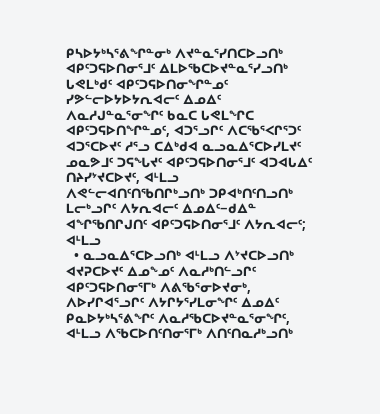ᑭᓴᐅᔭᒃᓴᕐᕕᖏᓐᓂᒃ ᐱᔪᓐᓇᕐᓯᑎᑕᐅᓗᑎᒃ ᐊᑭᑦᑐᕋᐅᑎᓂᕐᒧᑦ ᐃᒪᐅᖃᑕᐅᔪᓐᓇᕐᓯᓗᑎᒃ ᒐᕙᒪᒃᑯᑦ ᐊᑭᑦᑐᕋᐅᑎᓂᖏᓐᓄᑦ ᓯᕗᓪᓕᐅᔭᐅᔭᕆᐊᓕᑦ ᐃᓄᐃᑦ ᐱᓇᓱᒍᓐᓇᕐᓂᖏᑦ ᑲᓇᑕ ᒐᕙᒪᖏᑕ ᐊᑭᑦᑐᕋᐅᑎᖏᓐᓄᑦ, ᐊᑐᕐᓗᒋᑦ ᐱᑕᖃᕐᐸᒋᕐᑐᑦ ᐊᑐᕐᑕᐅᔪᑦ ᓱᕐᓗ ᑕᐃᒃᑯᐊ ᓇᓗᓇᐃᕐᑕᐅᓯᒪᔪᑦ ᓄᓇᕗᒧᑦ ᑐᕋᖓᔪᑦ ᐊᑭᑦᑐᕋᐅᑎᓂᕐᒧᑦ ᐊᑐᐊᒐᐃᑦ ᑎᔨᓯᔾᔪᑕᐅᔪᑦ, ᐊᒻᒪᓗ ᐱᕙᓪᓕᐊᑎᑦᑎᖃᑎᒋᒃᓗᑎᒃ ᑐᑭᐊᒃᑎᑦᑎᓗᑎᒃ ᒪᓕᒃᓗᒋᑦ ᐱᔭᕆᐊᓕᑦ ᐃᓄᐃᑦ−ᑯᐃᓐ ᐊᖏᖃᑎᒋᒍᑎᑦ ᐊᑭᑦᑐᕋᐅᑎᓂᕐᒧᑦ ᐱᔭᕆᐊᓕᑦ; ᐊᒻᒪᓗ
  • ᓇᓗᓇᐃᕐᑕᐅᓗᑎᒃ ᐊᒻᒪᓗ ᐱᔾᔪᑕᐅᓗᑎᒃ ᐊᔪᕈᑕᐅᔪᑦ ᐃᓄᖕᓄᑦ ᐱᓇᓱᒃᑎᓪᓗᒋᑦ ᐊᑭᑦᑐᕋᐅᑎᓂᕐᒥᒃ ᐱᕕᖃᕐᓂᐅᔪᓂᒃ, ᐱᐅᓯᒋᐊᕐᓗᒋᑦ ᐱᔭᒋᔭᕐᓯᒪᓂᖏᑦ ᐃᓄᐃᑦ ᑭᓇᐅᔭᒃᓴᕐᕕᖏᑦ ᐱᓇᓱᖃᑕᐅᔪᓐᓇᕐᓂᖏᑦ, ᐊᒻᒪᓗ ᐱᖃᑕᐅᑎᑦᑎᓂᕐᒥᒃ ᐱᑎᑦᑎᓇᓱᒃᓗᑎᒃ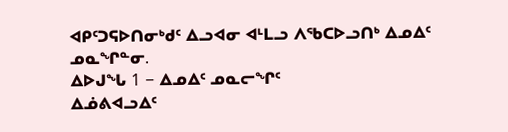ᐊᑭᑦᑐᕋᐅᑎᓂᒃᑯᑦ ᐃᓗᐊᓂ ᐊᒻᒪᓗ ᐱᖃᑕᐅᓗᑎᒃ ᐃᓄᐃᑦ ᓄᓇᖏᓐᓂ.
ᐃᐅᒍᖓ 1 − ᐃᓄᐃᑦ ᓄᓇᓕᖏᑦ
ᐃᓅᕕᐊᓗᐃᑦ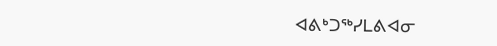ᐊᕕᒃᑐᖅᓯᒪᕕᐊᓂ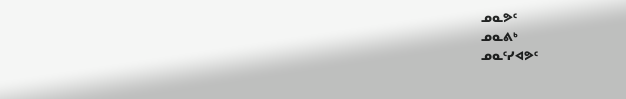ᓄᓇᕗᑦ
ᓄᓇᕕᒃ
ᓄᓇᑦᓯᐊᕗᑦ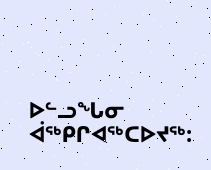ᐅᓪᓗᖓᓂ ᐋᖅᑭᒋᐊᖅᑕᐅᔪᖅ: